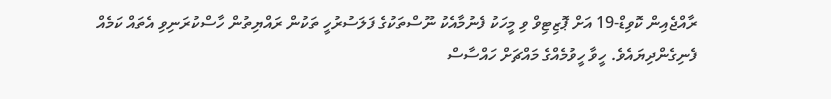ރާއްޖެއިން ކޮވިޑް-19 އަށް ޕޮޒިޓިވް ވި މީހަކު ފެނުމާއެކު ނޫސްތަކުގެ ފަލަސުރުހީ ތަކުން ރައްޔިތުން ހާސްކުރަނިވި އެތައް ކަމެއް ފެނިގެންދިޔައެވެ. ހީވާ ހީވުމެއްގެ މައްޗަށް ހައްސާސް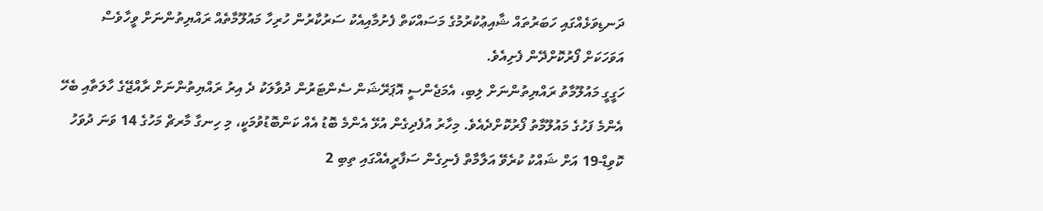ދަނޑިވަޅެއްގައި ހަބަރުތައް ޝާއިޢުކުރުމުގެ މަސައްކަތް ފެށުމާއިއެކު ސަރުކާރުން ހުރިހާ މައުލޫމާތެއް ރައްޔިތުންނަށް ވީހާވެސް އަވަހަކަށް ފޯރުކޮށްދޭން ފެށިއެވެ.
ހަގީގީ މައުލޫމާތު ރައްޔިތުންނަށް ލިބި، އެމަޖެންސީ އޮޕަރޭޝަން ސެންޓަރުން ދުވާލަކު ދެ އިރު ރައްޔިތުންނަށް ރާއްޖޭގެ ހާލަތާއި ބެހޭ އެންމެ ފަހުގެ މައުލޫމާތު ފޯރުކޮށްދެއެވެ. މިހާރު އުފެދިގެން އުޅޭ އެންމެ ބޮޑު އެއް ކަންބޮޑުވުމަކީ، މި ހިނގާ މާރޗް މަހުގެ 14 ވަނަ ދުވަހު ކޮވިޑް-19 އަށް ޝައްކު ކުރެވޭ އަލާމާތް ފެނިގެން ސަފާރީއެއްގައި ތިބި 2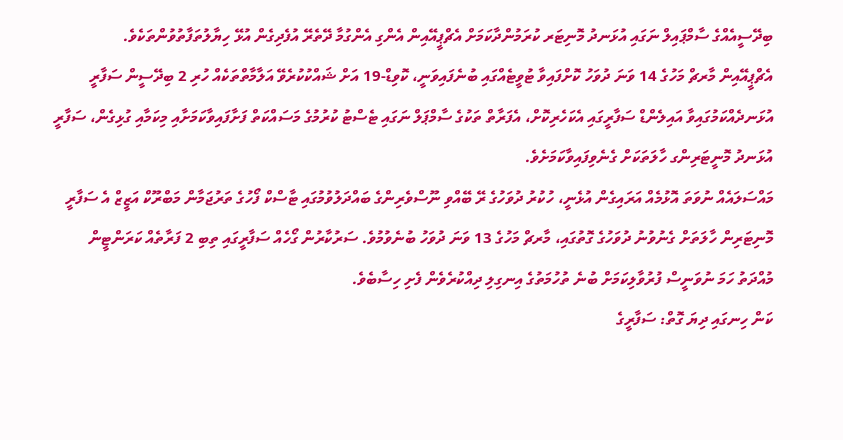ބިދޭސީއެއްގެ ސާމްޕައިލް ނަގައި އުޅަނދު މޮނިޓަރ ކުރަމުންދާކަމަށް އެޗްޕީއޭއިން އެންގި އެންގުމާ ދޭތެރޭ އުފެދިގެން އުޅޭ ހިޔާލުތަފާތުވުންތަކެވެ.
އެޗްޕީއޭއިން މާރޗް މަހުގެ 14 ވަނަ ދުވަހު ކޮށްފައިވާ ޓުވީޓެއްގައި ބުނެފައިވަނީ، ކޮވިޑް-19 އަށް ޝައްކުކުރެވޭ އަލާމާތްތަކެއް ހުރި 2 ބިދޭސީން ސަފާރީ އުޅަނދެއްކަމުގައިވާ އައިލެންޑް ސަފާރީގައި އެކަހެރިކޮށް، އެފަރާތް ތަކުގެ ސާމްޕަލް ނަގައި ޓެސްޓު ކުރުމުގެ މަސައްކަތް ފަށާފައިވާކަމަށާއި މިކަމާއި ގުޅިގެން، ސަފާރީ އުޅަނދު މޮނީޓަރިންގ ހާލަތަކަށް ގެނެވިފައިވާކަމަށެވެ.
މައްސަލައެއް ނުވަތަ އޮޅުމެއް އަރައިގެން އުޅެނީ، ހުކުރު ދުވަހުގެ ރޭ ބޭއްވި ނޫސްވެރިންގެ ބައްދަލުވުމުގައި ޓާސްކް ފޯހުގެ ތަރުޖަމާން މަބްރޫކް އަޒީޒް އެ ސަފާރީ މޮނިޓަރިން ހާލަތަށް ގެނުވުނު ދުވަހުގެ ގޮތުގައި، މާރޗް މަހުގެ 13 ވަނަ ދުވަހު ބުނެވުމުވެ. ސަރުކާރުން ގޯހެއް ސަފާރީގައި ތިބި 2 ފަރާތެއް ކަރަންޓީން މުއްދަތު ހަމަ ނުވަނީސް ފުރުވާލިކަމަށް ބުނެ ތުހުމަތުގެ އިނގިލި ދިއްކުރެވެން ފެށި ހިސާބެވެ.
ކަން ހިނގައި ދިޔަ ގޮތް: ސަފާރީގެ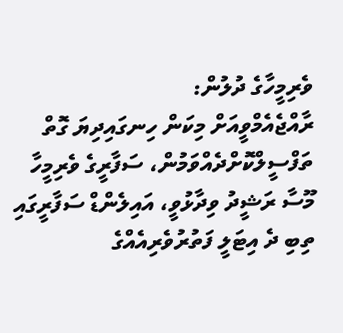ވެރިމީހާގެ ދުލުން:
ރާއްޖެއެމްވީއަށް މިކަން ހިނގައިދިޔަ ގޮތް ތަފްސީލްކޮށްދެއްވަމުން، ސަފާރީގެ ވެރިމީހާ މޫސާ ރަޝީދު ވިދާޅުވީ، އައިލެންޑް ސަފާރީގައި ތިބި ދެ އިޓަލީ ފަތުރުވެރިއެއްގެ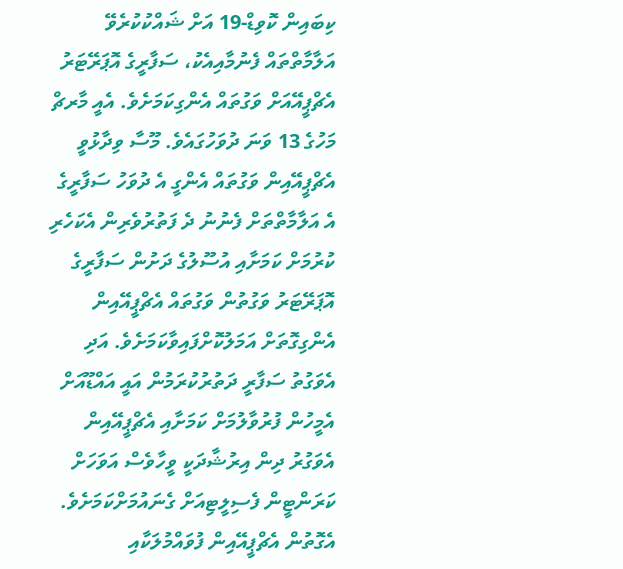ކިބައިން ކޮވިޑް-19 އަށް ޝައްކުކުރެވޭ އަލާމާތްތައް ފެނުމާއިއެކު، ސަފާރީގެ އޮޕަރޭޓަރު އެޗްޕީއޭއަށް ވަގުތައް އެންގިކަމަށެވެ. އެއީ މާރޗް މަހުގެ 13 ވަނަ ދުވަހުގައެވެ. މޫސާ ވިދާޅުވީ އެޗްޕީއޭއިން ވަގުތައް އެންގީ އެ ދުވަހު ސަފާރީގެ އެ އަލާމާތްތަށް ފެނުނު ދެ ފަތުރުވެރިން އެކަހެރި ކުރުމަށް ކަމަށާއި އުސޫލުގެ ދަށުން ސަފާރީގެ އޮޕަރޭޓަރު ވަގުތުން ވަގުތައް އެޗްޕީއޭއިން އެންގިގޮތަށް އަމަލުކޮށްފައިވާކަމަށެވެ. އަދި އެވަގުތު ސަފާރީ ދަތުރުކުރަމުން އައީ އައްޑޫއަށް އެމީހުން ފުރުވާލުމަށް ކަމަށާއި އެޗްޕީއޭއިން އެވަގުރު ދިން އިރުޝާދަކީ ވީހާވެސް އަވަހަށް ކަރަންޓީން ފެސިލީޓިއަށް ގެނައުމަށްކަމަށެވެ. އެގޮތުން އެޗްޕީއޭއިން ފުވައްމުލަކާއި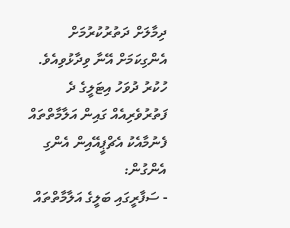ދިމާލަށް ދަތުރުކުރުމަށް އެންގިކަމަށް އޭނާ ވިދާޅުވިއެވެ.
ހުކުރު ދުވަހު އިޓަލީގެ ދެ ފަތުރުވެރިއެއް ގައިން އަލާމާތްތައް ފެނުމާއެކު އެޗްޕީއޭއިން އެންގި އެންގުން:
- ސަފާރީގައި ބަލީގެ އަލާމާތްތައް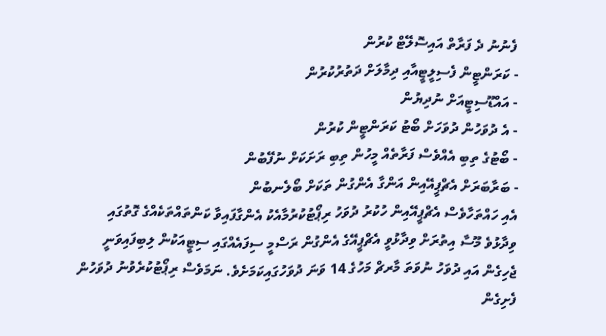ފެނުނު ދެ ފަރާތް އައިސޮލޭޓް ކުރުން
- ކަރަންޓީން ފެސިލީޓީއާއި ދިމާލަށް ދަތުރުކުރުން
- އައްޑޫސިޓީއަށް ނުދިޔުން
- އެ ދުވަހުން ދުވަހަށް ބޯޓު ކަރަންޓީން ކުރުން
- ބޯޓުގެ ތިބި އެއްވެސް ފަރާތެއް މީހުން ތިބި ރަށަކަށް ނުފޭބުން
- ބަރާބަރަށް އެޗްޕީއޭއިން އަންގާ އެންގުން ތަކަށް ބޯލެނބުން
އެއި ހައްތަހާވެސް އެޗްޕީއޭއިން ހުކުރު ދުވަހު ރިޕޯޓުކުރުމާއެކު އެންގާފައިވާ ކަންތައްތަކެއްގެ ގޮތުގައި ވިދާޅުވެ މޫސާ އިތުރަށް ވިދާޅުވީ އެޗްޕީއޭގެ އެންގުން ރަސްމީ ސިފައެއްގައި ސިޓީއަކުން ލިބިފައިވަނީ ޖެހިގެން އައި ދުވަހު ނުވަތަ މާރޗް މަހުގެ 14 ވަނަ ދުވަހުގައިކަމަށެވެ. ނަމަވެސް ރިޕޯޓުކުރެވުނު ދުވަހުން ފެށިގެން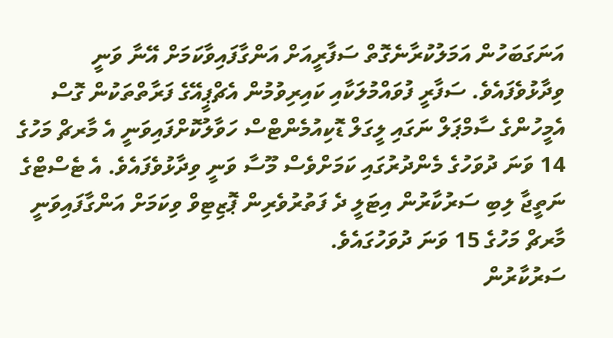އަނަގަބަހުން އަމަލުކުރާނެގޮތް ސަފާރީއަށް އަންގާފައިވާކަމަށް އޭނާ ވަނީ ވިދާޅުވެފައެވެ. ސަފާރީ ފުވައްމުލަކާއި ކައިރިވުމުން އެޗްޕީއޭގެ ފަރާތްތަކުން ގޮސް އެމީހުންގެ ސާމްޕަލް ނަގައި ލީގަލް ޑޮކިއުމެންޓްސް ހަވާލުކޮށްފައިވަނީ އެ މާރޗް މަހުގެ 14 ވަނަ ދުވަހުގެ މެންދުރުގައި ކަމަށްވެސް މޫސާ ވަނީ ވިދާޅުވެފައެވެ. އެ ޓެސްޓްގެ ނަތީޖާ ލިބި ސަރުކާރުން އިޓަލީ ދެ ފަތުރުވެރިން ޕޮޒިޓިވް ވިކަމަށް އަންގާފައިވަނީ މާރޗް މަހުގެ 15 ވަނަ ދުވަހުގައެވެ.
ސަރުކާރުން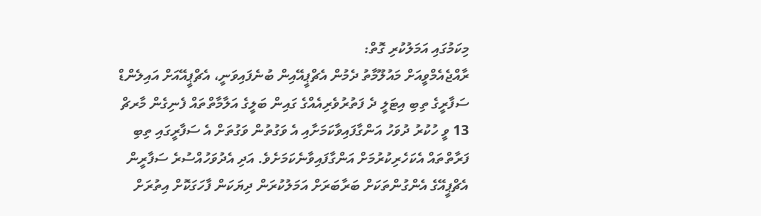މިކަމުގައި އަމަލުކުރި ގޮތް:
ރާއްޖެއެމްވީއަށް މައުލޫމާތު ދެމުން އެޗްޕީއޭއިން ބުނެފައިވަނީ، އެޗްޕީއޭއަށް އައިލެންޑް ސަފާރީގެ ތިބި އިޓަލީ ދެ ފަތުރުވެރިއެއްގެ ގައިން ބަލީގެ އަލާމާތްތައް ފެނިގެން މާރޗް 13 ވީ ހުކުރު ދުވަހު އަންގާފައިވާކަމަށާއި އެ ވަގުތުން ވަގުތަށް އެ ސަފާރީގައި ތިބި ފަރާތްތައް އެކަހެރިކުރުމަށް އަންގާފައިވާނެކަމަށެވެ. އަދި އެދުވަހުއްސުރެ ސަފާރީން އެޗްޕީއޭގެ އެންގުންތަކަށް ބަރާބަރަށް އަމަލުކުރަން ދިޔަކަން ފާހަގަކޮށް އިތުރަށް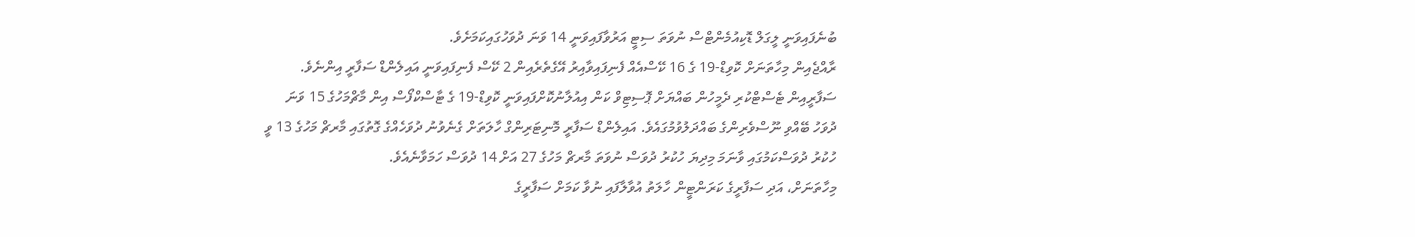ބުނެފައިވަނީ ލީގަލް ޑޮކިއުމެންޓްސް ނުވަތަ ސިޓީ އަރުވާފައިވަނީ 14 ވަނަ ދުވަހުގައިކަމަށެވެ.
ރާއްޖެއިން މިހާތަނަށް ކޮވިޑް-19 ގެ 16 ކޭސްއެއް ފެނިފައިވާއިރު އޭގެތެރެއިން 2 ކޭސް ފެނިފައިވަނީ އައިލެންޑް ސަފާރީ އިންނެވެ. ސަފާރީއިން ޓެސްޓްކުރި ދެމީހުން ބައްޔަށް ޕޮސިޓިވް ކަން އިއުލާނުކޮށްފައިވަނީ ކޮވިޑް-19 ގެ ޓާސްކްފޯސް އިން މާޗްމަހުގެ 15 ވަނަ ދުވަހު ބޭއްވި ނޫސްވެރިންގެ ބައްދަލުވުމުގައެވެ. އައިލެންޑް ސަފާރީ މޮނިޓަރިންގް ހާލަތަށް ގެނެވުނު ދުވަހެއްގެ ގޮތުގައި މާރޗް މަހުގެ 13 ވީ ހުކުރު ދުވަސްކަމުގައި ވާނަމަ މިދިޔަ ހުކުރު ދުވަސް ނުވަތަ މާރޗް މަހުގެ 27 އަށް 14 ދުވަސް ހަމަވާނެއެވެ.
މިހާތަނަށް، އަދި ސަފާރީގެ ކަރަންޓީން ހާލަތު އުވާލާފައި ނުވާ ކަމަށް ސަފާރީގެ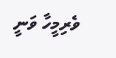ވެރިމީހާ ވަނީ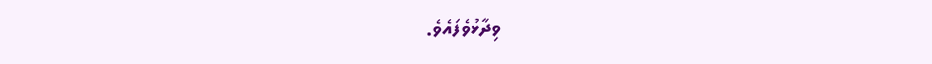ވިދާޅުވެފައެވެ.